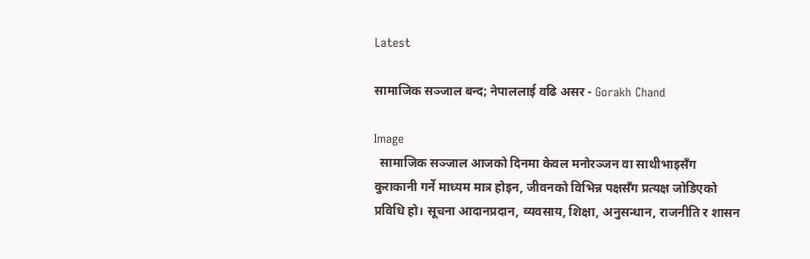Latest

सामाजिक सञ्जाल बन्द; नेपाललाई वढि असर - Gorakh Chand

Image
  सामाजिक सञ्जाल आजको दिनमा केवल मनोरञ्जन वा साथीभाइसँग कुराकानी गर्ने माध्यम मात्र होइन, जीवनको विभिन्न पक्षसँग प्रत्यक्ष जोडिएको प्रविधि हो। सूचना आदानप्रदान, व्यवसाय, शिक्षा, अनुसन्धान, राजनीति र शासन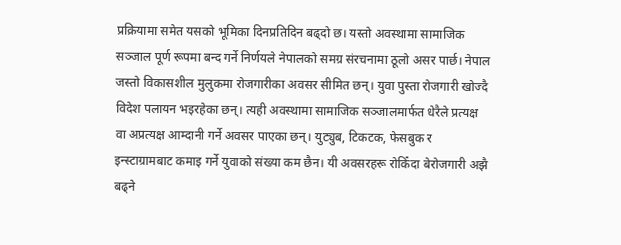प्रक्रियामा समेत यसको भूमिका दिनप्रतिदिन बढ्दो छ। यस्तो अवस्थामा सामाजिक सञ्जाल पूर्ण रूपमा बन्द गर्ने निर्णयले नेपालको समग्र संरचनामा ठूलो असर पार्छ। नेपाल जस्तो विकासशील मुलुकमा रोजगारीका अवसर सीमित छन्। युवा पुस्ता रोजगारी खोज्दै विदेश पलायन भइरहेका छन्। त्यही अवस्थामा सामाजिक सञ्जालमार्फत धेरैले प्रत्यक्ष वा अप्रत्यक्ष आम्दानी गर्ने अवसर पाएका छन्। युट्युब, टिकटक, फेसबुक र इन्स्टाग्रामबाट कमाइ गर्ने युवाको संख्या कम छैन। यी अवसरहरू रोकिँदा बेरोजगारी अझै बढ्ने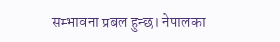सम्भावना प्रबल हुन्छ। नेपालका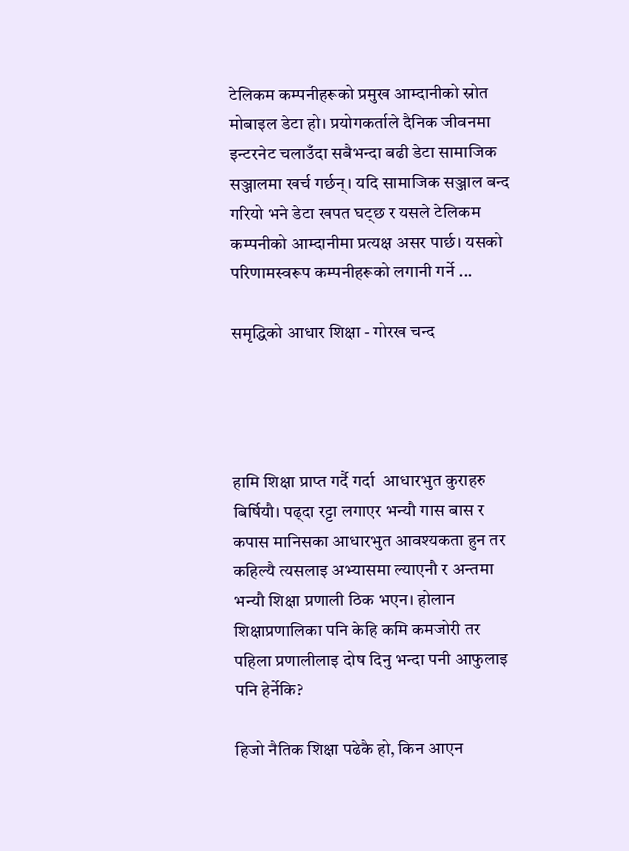टेलिकम कम्पनीहरूको प्रमुख आम्दानीको स्रोत मोबाइल डेटा हो। प्रयोगकर्ताले दैनिक जीवनमा इन्टरनेट चलाउँदा सबैभन्दा बढी डेटा सामाजिक सञ्जालमा खर्च गर्छन्। यदि सामाजिक सञ्जाल बन्द गरियो भने डेटा खपत घट्छ र यसले टेलिकम कम्पनीको आम्दानीमा प्रत्यक्ष असर पार्छ। यसको परिणामस्वरूप कम्पनीहरूको लगानी गर्ने ...

समृद्धिको आधार शिक्षा - गोरख चन्द




हामि शिक्षा प्राप्त गर्दै गर्दा  आधारभुत कुराहरु बिर्षियौ। पढ्दा रट्टा लगाएर भन्यौ गास बास र कपास मानिसका आधारभुत आवश्यकता हुन तर कहिल्यै त्यसलाइ अभ्यासमा ल्याएनौ र अन्तमा भन्यौ शिक्षा प्रणाली ठिक भएन। होलान शिक्षाप्रणालिका पनि केहि कमि कमजोरी तर पहिला प्रणालीलाइ दोष दिनु भन्दा पनी आफुलाइ पनि हेर्नेकि?

हिजो नैतिक शिक्षा पढेकै हो, किन आएन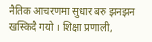नैतिक आचरणमा सुधार बरु झनझन खस्किदै गयो । शिक्षा प्रणाली,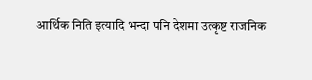आर्थिक निति इत्यादि भन्दा पनि देशमा उत्कृष्ट राजनिक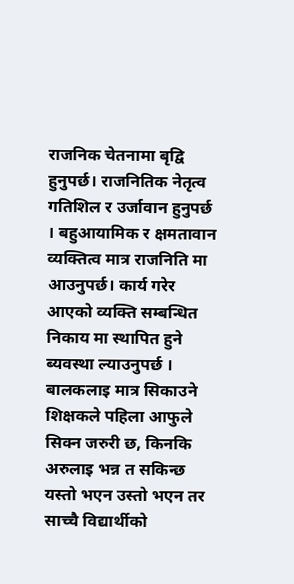राजनिक चेतनामा बृद्वि हुनुपर्छ। राजनितिक नेतृत्व गतिशिल र उर्जावान हुनुपर्छ । बहुआयामिक र क्षमतावान व्यक्तित्व मात्र राजनिति मा आउनुपर्छ। कार्य गरेर आएको व्यक्ति सम्बन्धित निकाय मा स्थापित हुने ब्यवस्था ल्याउनुपर्छ ।
बालकलाइ मात्र सिकाउने शिक्षकले पहिला आफुले सिक्न जरुरी छ, किनकि अरुलाइ भन्न त सकिन्छ यस्तो भएन उस्तो भएन तर साच्चै विद्यार्थीको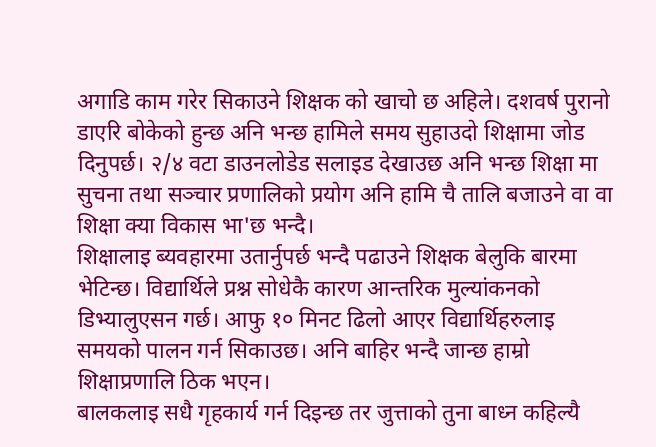अगाडि काम गरेर सिकाउने शिक्षक को खाचो छ अहिले। दशवर्ष पुरानो डाएरि बोकेको हुन्छ अनि भन्छ हामिले समय सुहाउदो शिक्षामा जोड दिनुपर्छ। २/४ वटा डाउनलोडेड सलाइड देखाउछ अनि भन्छ शिक्षा मा सुचना तथा सञ्चार प्रणालिको प्रयोग अनि हामि चै तालि बजाउने वा वा शिक्षा क्या विकास भा'छ भन्दै।
शिक्षालाइ ब्यवहारमा उतार्नुपर्छ भन्दै पढाउने शिक्षक बेलुकि बारमा भेटिन्छ। विद्यार्थिले प्रश्न सोधेकै कारण आन्तरिक मुल्यांकनको डिभ्यालुएसन गर्छ। आफु १० मिनट ढिलो आएर विद्यार्थिहरुलाइ समयको पालन गर्न सिकाउछ। अनि बाहिर भन्दै जान्छ हाम्रो शिक्षाप्रणालि ठिक भएन।
बालकलाइ सधै गृहकार्य गर्न दिइन्छ तर जुत्ताको तुना बाध्न कहिल्यै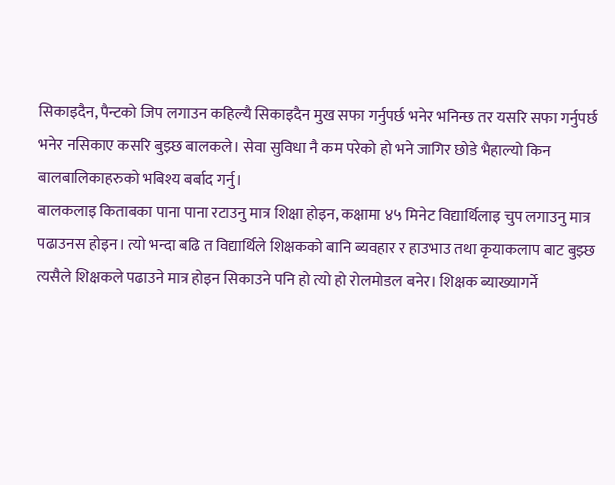सिकाइदैन, पैन्टको जिप लगाउन कहिल्यै सिकाइदैन मुख सफा गर्नुपर्छ भनेर भनिन्छ तर यसरि सफा गर्नुपर्छ भनेर नसिकाए कसरि बुझ्छ बालकले। सेवा सुविधा नै कम परेको हो भने जागिर छोडे भैहाल्यो किन बालबालिकाहरुको भबिश्य बर्बाद गर्नु।
बालकलाइ किताबका पाना पाना रटाउनु मात्र शिक्षा होइन, कक्षामा ४५ मिनेट विद्यार्थिलाइ चुप लगाउनु मात्र पढाउनस होइन। त्यो भन्दा बढि त विद्यार्थिले शिक्षकको बानि ब्यवहार र हाउभाउ तथा कृयाकलाप बाट बुझ्छ त्यसैले शिक्षकले पढाउने मात्र होइन सिकाउने पनि हो त्यो हो रोलमोडल बनेर। शिक्षक ब्याख्यागर्ने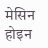मेसिन होइन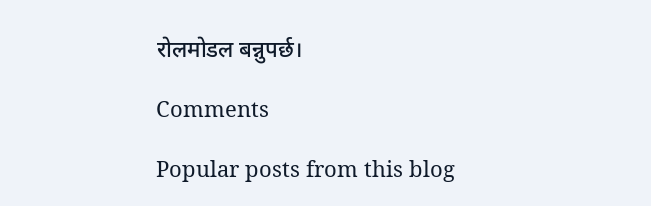रोलमोडल बन्नुपर्छ।

Comments

Popular posts from this blog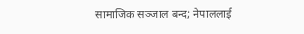सामाजिक सञ्जाल बन्द; नेपाललाई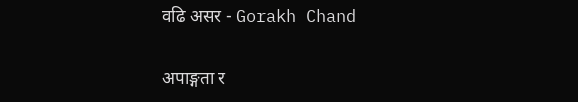वढि असर - Gorakh Chand

अपाङ्गता र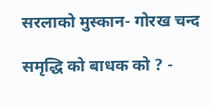सरलाको मुस्कान- गोरख चन्द

समृद्धि को बाधक को ? -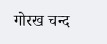गोरख चन्द